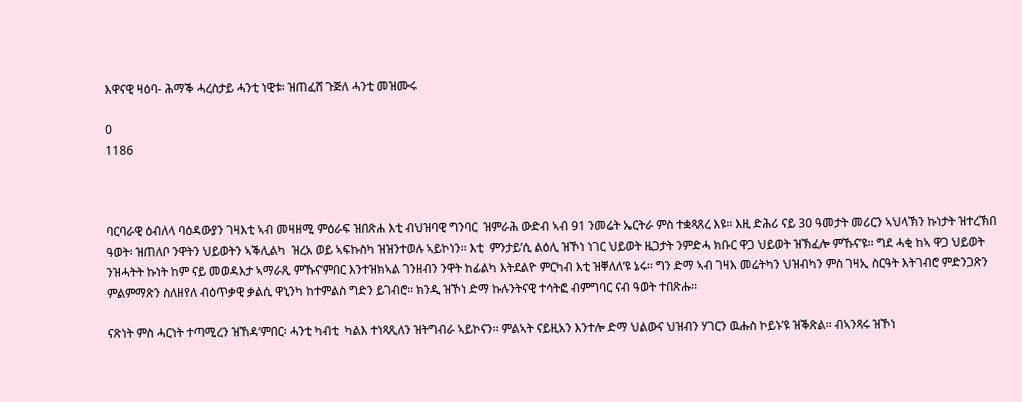እዋናዊ ዛዕባ- ሕማቕ ሓረስታይ ሓንቲ ነዊቱ፡ ዝጠፈሸ ጉጅለ ሓንቲ መዝሙሩ

0
1186



ባርባራዊ ዕብለላ ባዕዳውያን ገዛእቲ ኣብ መዛዘሚ ምዕራፍ ዝበጽሐ እቲ ብህዝባዊ ግንባር  ዝምራሕ ውድብ ኣብ 91 ንመሬት ኤርትራ ምስ ተቋጻጸረ እዩ፡፡ እዚ ድሕሪ ናይ 30 ዓመታት መሪርን ኣህላኽን ኩነታት ዝተረኽበ ዓወት፡ ዝጠለቦ ንዋትን ህይወትን ኣቕሊልካ  ዝረአ ወይ ኣፍኩስካ ዝዝንተወሉ ኣይኮነን፡፡ እቲ  ምንታይ’ሲ ልዕሊ ዝኾነ ነገር ህይወት ዜጋታት ንምድሓ ክቡር ዋጋ ህይወት ዝኽፈሎ ምኹና’ዩ፡፡ ግደ ሓቂ ከኣ ዋጋ ህይወት ንዝሓትት ኩነት ከም ናይ መወዳእታ ኣማራጺ ምኹና’ምበር እንተዝክኣል ገንዘብን ንዋት ከፊልካ እትደልዮ ምርካብ እቲ ዝቐለለ’ዩ ኔሩ፡፡ ግን ድማ ኣብ ገዛእ መሬትካን ህዝብካን ምስ ገዛኢ ስርዓት እትገብሮ ምድንጋጽን ምልምማጽን ስለዘየለ ብዕጥቃዊ ቃልሲ ዋኒንካ ከተምልስ ግድን ይገብሮ፡፡ ክንዲ ዝኾነ ድማ ኩሉንትናዊ ተሳትፎ ብምግባር ናብ ዓወት ተበጽሑ፡፡

ናጽነት ምስ ሓርነት ተጣሚረን ዝኸዳ’ምበር፡ ሓንቲ ካብቲ  ካልእ ተነጻጺለን ዝትግብራ ኣይኮናን፡፡ ምልኣት ናይዚአን እንተሎ ድማ ህልውና ህዝብን ሃገርን ዉሑስ ኮይኑ’ዩ ዝቕጽል፡፡ ብኣንጻሩ ዝኾነ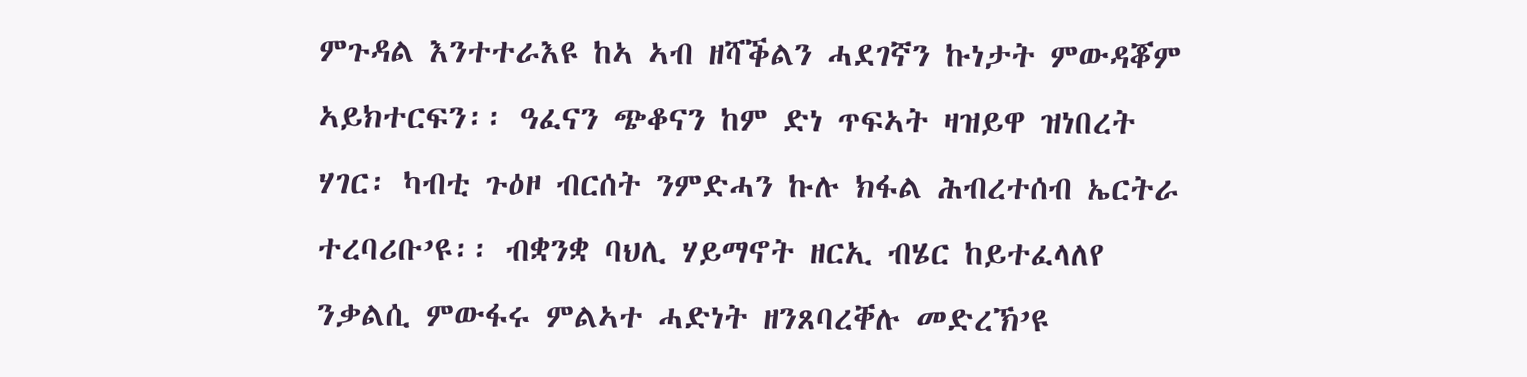ምጉዳል እንተተራእዩ ከኣ ኣብ ዘሻቕልን ሓደገኛን ኩነታት ምውዳቖም ኣይክተርፍን፡፡ ዓፈናን ጭቆናን ከም ድነ ጥፍኣት ዛዝይዋ ዝነበረት ሃገር፡ ካብቲ ጉዕዞ ብርሰት ንምድሓን ኩሉ ክፋል ሕብረተሰብ ኤርትራ ተረባሪቡ’ዩ፡፡ ብቋንቋ ባህሊ ሃይማኖት ዘርኢ ብሄር ከይተፈላለየ ንቃልሲ ምውፋሩ ምልኣተ ሓድነት ዘንጸባረቐሉ መድረኽ’ዩ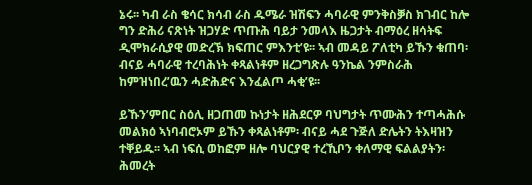ኔሩ፡፡ ካብ ራስ ቄሳር ክሳብ ራስ ዱሜራ ዝሽፍን ሓባራዊ ምንቅስቓስ ክገብር ከሎ ግን ድሕሪ ናጽነት ዝጋሃድ ጥጡሕ ባይታ ንመላእ ዜጋታት ብማዕረ ዘሳትፍ ዲሞክራሲያዊ መድረኽ ክፍጠር ምእንቲ’ዩ፡፡ ኣብ መዳይ ፖለቲካ ይኹን ቁጠባ፡ ብናይ ሓባራዊ ተረባሕነት ቀጻልነቶም ዘረጋግጽሉ ዓንኬል ንምስራሕ ከምዝነበረ’ዉን ሓድሕድና እንፈልጦ ሓቂ’ዩ፡፡

ይኹን’ምበር ስዕሊ ዘጋጠመ ኩነታት ዘሕደርዎ ባህግታት ጥሙሕን ተጣሓሕሱ  መልክዕ ኣነባብሮኦም ይኹን ቀጻልነቶም፡ ብናይ ሓደ ጉጅለ ድሌትን ትእዛዝን ተቐይዱ፡፡ ኣብ ነፍሲ ወከፎም ዘሎ ባህርያዊ ተረኺቦን ቀለማዊ ፍልልያትን፡ ሕመረት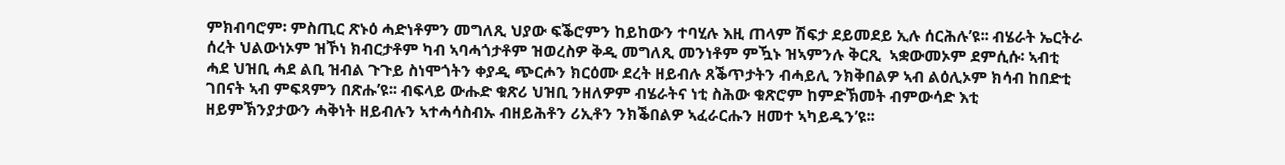ምክብባሮም፡ ምስጢር ጽኑዕ ሓድነቶምን መግለጺ ህያው ፍቕሮምን ከይከውን ተባሂሉ እዚ ጠላም ሽፍታ ደይመደይ ኢሉ ሰርሕሉ’ዩ፡፡ ብሄራት ኤርትራ ሰረት ህልውነኦም ዝኾነ ክብርታቶም ካብ ኣባሓጎታቶም ዝወረስዎ ቅዲ መግለጺ መንነቶም ምዃኑ ዝኣምንሉ ቅርጺ  ኣቋውመኦም ደምሲሱ፡ ኣብቲ  ሓደ ህዝቢ ሓደ ልቢ ዝብል ጉጉይ ስነሞጎትን ቀያዲ ጭርሖን ክርዕሙ ደረት ዘይብሉ ጸቕጥታትን ብሓይሊ ንክቅበልዎ ኣብ ልዕሊኦም ክሳብ ከበድቲ ገበናት ኣብ ምፍጻምን በጽሑ’ዩ፡፡ ብፍላይ ውሑድ ቁጽሪ ህዝቢ ንዘለዎም ብሄራትና ነቲ ስሕው ቁጽሮም ከምድኽመት ብምውሳድ እቲ ዘይምኽንያታውን ሓቅነት ዘይብሉን ኣተሓሳስብኡ ብዘይሕቶን ሪኢቶን ንክቕበልዎ ኣፈራርሑን ዘመተ ኣካይዱን’ዩ፡፡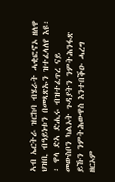ኣብ ኤርትራ ዝርከባ ብሄራት ሓቂፎኖኦ ዘለዋ ህዝቢ ብዓይነቱን በመጻጽኡን ዝተፈላለየ እዩ፡፡ ዋላ ድኣ ድሒሩ ብዝተፈጥረ ናይ መውስቦን ካልኦት ጉዳያትን ንምትሕንፋጽ ይኹን ንምትሕውዋስ እንተበቕዑ ሓረግ ዘርኦም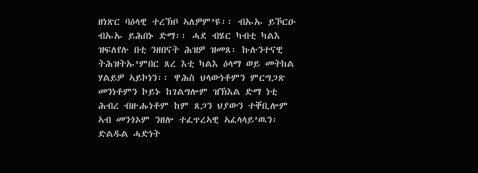ዘነጽር ባዕላዊ ተረኽቦ ኣለዎም’ዩ፡፡ ብኡኡ ይኾርዑ ብኡኡ ይሕበኑ ድማ፡፡ ሓደ ብሄር ካብቲ ካልእ ዝፍለየሉ በቲ ንዘበናት ሕዝዎ ዝመጸ፡ ኩሉንተናዊ ትሕዝትኡ’ምበር ጸረ እቲ ካልእ ዕላማ ወይ መትከል ሃልይዎ ኣይኮነን፡፡ ዋሕስ ህላውነቶምን ምርግጋጽ መንነቶምን ኮይኑ ከገልግሎም ዝኽእል ድማ ነቲ ሕብረ ብዙሑነቶም ከም ጸጋን ህያውን ተቐቢሎም ኣብ መንጎኦም ንዘሎ ተፈጥረኣዊ ኣፈላላይ’ዉን፡ ድልዱል ሓድነት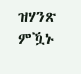ዝሃንጽ ምዃኑ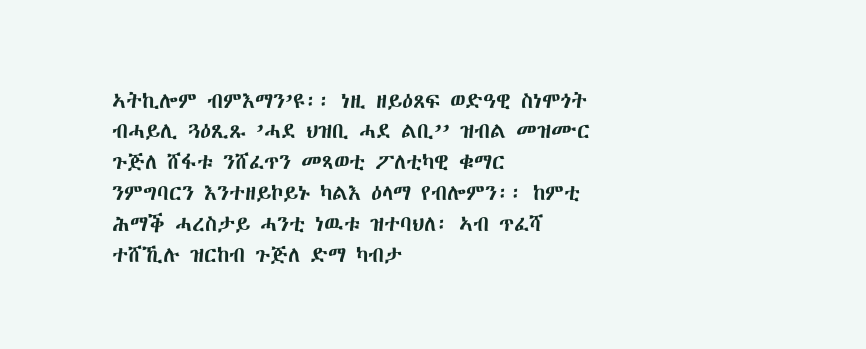ኣትኪሎም ብምእማን’ዩ፡፡ ነዚ ዘይዕጸፍ ወድዓዊ ስነሞጎት ብሓይሊ ጓዕጺጹ ’ሓደ ህዝቢ ሓደ ልቢ’’ ዝብል መዝሙር ጉጅለ ሸፋቱ ንሸፈጥን መጻወቲ ፖለቲካዊ ቁማር ንምግባርን እንተዘይኮይኑ ካልእ ዕላማ የብሎምን፡፡ ከምቲ ሕማቕ ሓረስታይ ሓንቲ ነዉቱ ዝተባህለ፡ ኣብ ጥፈሻ ተሸኺሉ ዝርከብ ጉጅለ ድማ ካብታ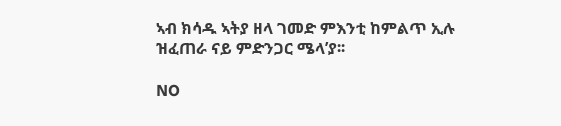ኣብ ክሳዱ ኣትያ ዘላ ገመድ ምእንቲ ከምልጥ ኢሉ ዝፈጠራ ናይ ምድንጋር ሜላ’ያ፡፡

NO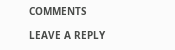COMMENTS

LEAVE A REPLY